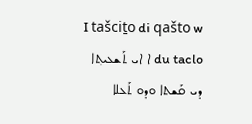I tašciṯo di qašto w du taclo ܐ ܐܝ ܬܰܫܥܝܬ݂ܐ ܕܝ ܩܰܫܬܐ ܘܕܘ ܬܰܥܠܐ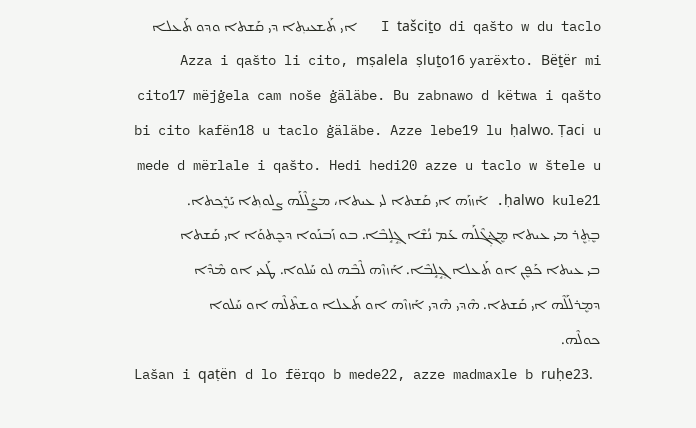I tašciṯo di qašto w du taclo   ܐܝ ܬܰܫܥܝܬ݂ܐ ܕܝ ܩܰܫܬܐ ܘܕܘ ܬܰܥܠܐ
Azza i qašto li cito, mṣalela ṣluṯo16 yarëxto. Bëṯër mi cito17 mëjġela cam noše ġäläbe. Bu zabnawo d këtwa i qašto bi cito kafën18 u taclo ġäläbe. Azze lebe19 lu ḥalwo. Ṭaci u mede d mërlale i qašto. Hedi hedi20 azze u taclo w štele u ḥalwo kule21. ܐܰܙܙܰܗ ܐܝ ܩܰܫܬܐ ܠܝ ܥܝܬܐ، ܡܨܰܠܶܠܰܗ ܨܠܘܬ݂ܐ ܝܰܪܷܟ݂ܬܐ. ܒܷܬ݂ܷܪ ܡܝ ܥܝܬܐ ܡܷܔܓ݂ܶܠܰܗ ܥܰܡ ܢܳܫܶܐ ܓ݂ܱܠܱܒܶܐ. ܒܘ ܙܰܒܢܰܘܐ ܕܟܷܬܘܰܐ ܐܝ ܩܰܫܬܐ ܒܝ ܥܝܬܐ ܟܰܦܷܢ ܐܘ ܬܰܥܠܐ ܓ݂ܱܠܱܒܶܐ. ܐܰܙܙܶܗ ܠܶܒܶܗ ܠܘ ܚܰܠܘܐ. ܛܰܥܝ ܐܘ ܡܶܕܶܐ ܕܡܷܪܠܰܠܶܗ ܐܝ ܩܰܫܬܐ. ܗܶܕܝ ܗܶܕܝ ܐܰܙܙܶܗ ܐܘ ܬܰܥܠܐ ܘܫܬܶܠܶܗ ܐܘ ܚܰܠܘܐ ܟܘܠܶܗ.
Lašan i qaṭën d lo fërqo b mede22, azze madmaxle b ruḥe23.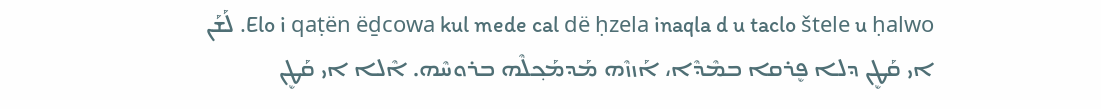Elo i qaṭën ëḏcowa kul mede cal dë ḥzela inaqla d u taclo štele u ḥalwo. ܠܰܫܰܢ ܐܝ ܩܰܛܷܢ ܕܠܐ ܦܷܪܩܐ ܒܡܶܕܶܐ، ܐܰܙܙܶܗ ܡܰܕܡܰܟ݂ܠܶܗ ܒܪܘܚܶܗ. ܐܶܠܐ ܐܝ ܩܰܛܷܢ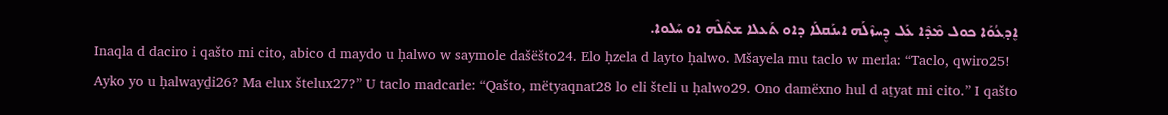ܐܷܕ݂ܥܳܘܰܐ ܟܘܠ ܡܶܕܶܐ ܥܰܠ ܕܷܚܙܶܠܰܗ ܐܝܢܰܩܠܰܐ ܕܐܘ ܬܰܥܠܐ ܫܬܶܠܶܗ ܐܘ ܚܰܠܘܐ.
Inaqla d daciro i qašto mi cito, abico d maydo u ḥalwo w saymole dašëšto24. Elo ḥzela d layto ḥalwo. Mšayela mu taclo w merla: “Taclo, qwiro25! Ayko yo u ḥalwayḏi26? Ma elux štelux27?” U taclo madcarle: “Qašto, mëtyaqnat28 lo eli šteli u ḥalwo29. Ono damëxno hul d aṯyat mi cito.” I qašto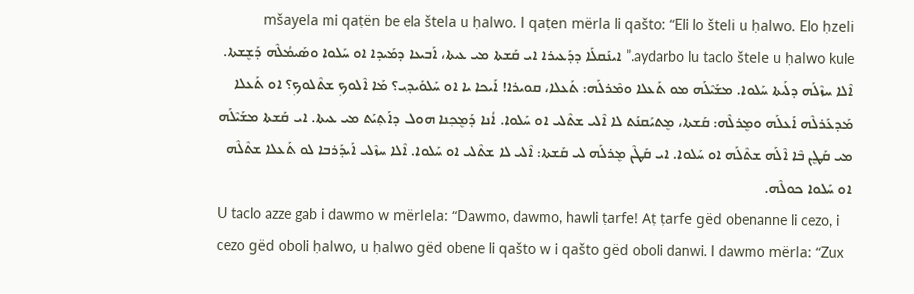mšayela mi qaṭën be ela štela u ḥalwo. I qaṭen mërla li qašto: “Eli lo šteli u ḥalwo. Elo ḥzeli aydarbo lu taclo štele u ḥalwo kule.” ܐܝܢܰܩܠܰܐ ܕܕܰܥܝܪܐ ܐܝ ܩܰܫܬܐ ܡܝ ܥܝܬܐ، ܐܰܒܝܥܐ ܕܡܰܝܕܐ ܐܘ ܚܰܠܘܐ ܘܣܰܝܡܳܠܶܗ ܕܰܫܷܫܬܐ. ܐܶܠܐ ܚܙܶܠܰܗ ܕܠܰܝܬܐ ܚܰܠܘܐ. ܡܫܰܝܶܠܰܗ ܡܘ ܬܰܥܠܐ ܘܡܶܪܠܰܗ: ܬܰܥܠܐ، ܩܘܝܪܐ! ܐܰܝܟܐ ܝܐ ܐܘ ܚܰܠܘܰܝܕ݂ܝ؟ ܡܰܐ ܐܶܠܘܟ݂ ܫܬܶܠܘܟ݂؟ ܐܘ ܬܰܥܠܐ ܡܰܕܥܰܪܠܶܗ ܐܰܥܠܰܗ ܘܡܷܪܠܶܗ: ܩܰܫܬܐ، ܡܷܬܝܰܩܢܰܬ ܠܐ ܐܶܠܝ ܫܬܶܠܝ ܐܘ ܚܰܠܘܐ. ܐܳܢܐ ܕܰܡܷܟ݂ܢܐ ܗܘܠ ܕܐܰܬ݂ܝܰܬ ܡܝ ܥܝܬܐ. ܐܝ ܩܰܫܬܐ ܡܫܰܝܶܠܰܗ ܡܝ ܩܰܛܷܢ ܒܶܐ ܐܶܠܰܗ ܫܬܶܠܰܗ ܐܘ ܚܰܠܘܐ. ܐܝ ܩܰܛܶܢ ܡܷܪܠܰܗ ܠܝ ܩܰܫܬܐ: ܐܶܠܝ ܠܐ ܫܬܶܠܝ ܐܘ ܚܰܠܘܐ. ܐܶܠܐ ܚܙܶܠܝ ܐܰܝܕܰܪܒܐ ܠܘ ܬܰܥܠܐ ܫܬܶܠܶܗ ܐܘ ܚܰܠܘܐ ܟܘܠܶܗ.
U taclo azze gab i dawmo w mërlela: “Dawmo, dawmo, hawli ṭarfe! Aṭ ṭarfe gëd obenanne li cezo, i cezo gëd oboli ḥalwo, u ḥalwo gëd obene li qašto w i qašto gëd oboli danwi. I dawmo mërla: “Zux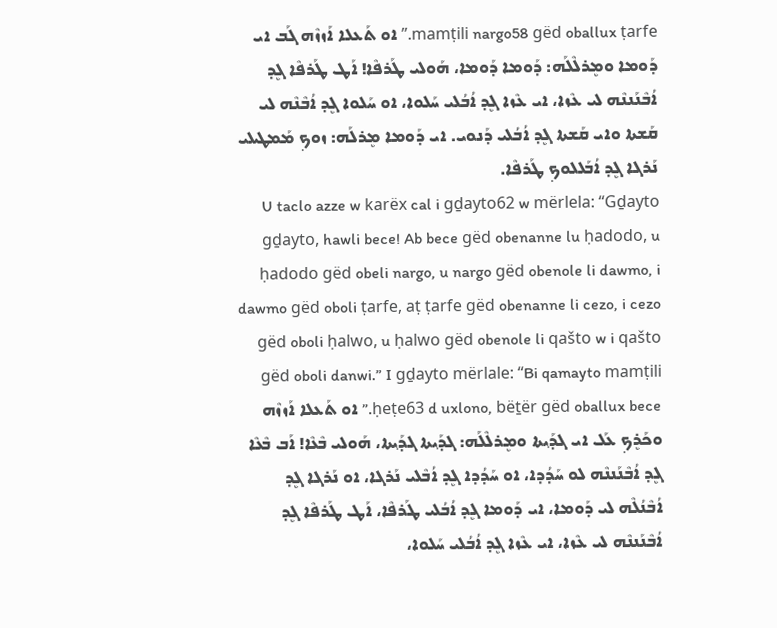mamṭili nargo58 gëd oballux ṭarfe.” ܐܘ ܬܰܥܠܐ ܐܰܙܙܶܗ ܓܰܒ ܐܝ ܕܰܘܡܐ ܘܡܷܪܠܶܠܰܗ: ܕܰܘܡܐ ܕܰܘܡܐ، ܗܰܘܠܝ ܛܰܪܦܶܐ! ܐܰܛ ܛܰܪܦܶܐ ܓܷܕ ܐܳܒܶܢܰܢܢܶܗ ܠܝ ܥܶܙܐ، ܐܝ ܥܶܙܐ ܓܷܕ ܐܳܒܳܠܝ ܚܰܠܘܐ، ܐܘ ܚܰܠܘܐ ܓܷܕ ܐܳܒܶܢܶܗ ܠܝ ܩܰܫܬܐ ܘܐܝ ܩܰܫܬܐ ܓܷܕ ܐܳܒܳܠܝ ܕܰܢܘܝ. ܐܝ ܕܰܘܡܐ ܡܷܪܠܰܗ: ܙܘܟ݂ ܡܰܡܛܝܠܝ ܢܰܪܓܐ ܓܷܕ ܐܳܒܰܠܠܘܟ݂ ܛܰܪܦܶܐ.
U taclo azze w karëx cal i gḏayto62 w mërlela: “Gḏayto gḏayto, hawli bece! Ab bece gëd obenanne lu ḥadodo, u ḥadodo gëd obeli nargo, u nargo gëd obenole li dawmo, i dawmo gëd oboli ṭarfe, aṭ ṭarfe gëd obenanne li cezo, i cezo gëd oboli ḥalwo, u ḥalwo gëd obenole li qašto w i qašto gëd oboli danwi.” I gḏayto mërlale: “Bi qamayto mamṭili ḥeṭe63 d uxlono, bëṯër gëd oballux bece.” ܐܘ ܬܰܥܠܐ ܐܰܙܙܶܗ ܘܟܰܪܷܟ݂ ܥܰܠ‌ ܐܝ ܓܕ݂ܰܝܬܐ ܘܡܷܪܠܶܠܰܗ: ܓܕ݂ܰܝܬܐ ܓܕ݂ܰܝܬܐ، ܗܰܘܠܝ ܒܶܥܶܐ! ܐܰܒ ܒܶܥܶܐ ܓܷܕ ܐܳܒܶܢܰܢܢܶܗ ܠܘ ܚܰܕܳܕܐ، ܐܘ ܚܰܕܳܕܐ ܓܷܕ ܐܳܒܶܠܝ ܢܰܪܓܐ، ܐܘ ܢܰܪܓܐ ܓܷܕ ܐܳܒܶܢܳܠܶܗ ܠܝ ܕܰܘܡܐ، ܐܝ ܕܰܘܡܐ ܓܷܕ ܐܳܒܳܠܝ ܛܰܪܦܶܐ، ܐܰܛ ܛܰܪܦܶܐ ܓܷܕ ܐܳܒܶܢܰܢܢܶܗ ܠܝ ܥܶܙܐ، ܐܝ ܥܶܙܐ ܓܷܕ ܐܳܒܳܠܝ ܚܰܠܘܐ،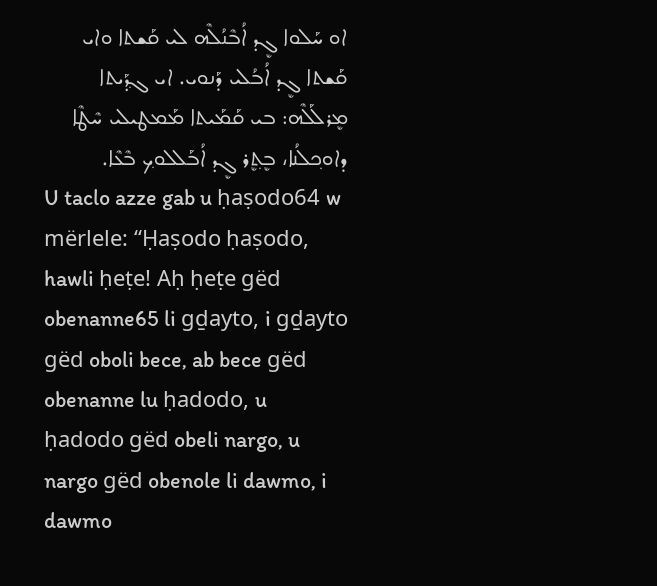ܐܘ ܚܰܠܘܐ ܓܷܕ ܐܳܒܶܢܳܠܶܗ ܠܝ ܩܰܫܬܐ ܘܐܝ ܩܰܫܬܐ ܓܷܕ ܐܳܒܳܠܝ ܕܰܢܘܝ. ܐܝ ܓܕ݂ܰܝܬܐ ܡܷܪܠܰܠܶܗ: ܒܝ ܩܰܡܰܝܬܐ ܡܰܡܛܝܠܝ ܚܶܛܶܐ ܕܐܘܟ݂ܠܳܢܐ، ܒܷܬ݂ܷܪ ܓܷܕ ܐܳܒܰܠܠܘܟ݂ ܒܶܥܶܐ.
U taclo azze gab u ḥaṣodo64 w mërlele: “Ḥaṣodo ḥaṣodo, hawli ḥeṭe! Aḥ ḥeṭe gëd obenanne65 li gḏayto, i gḏayto gëd oboli bece, ab bece gëd obenanne lu ḥadodo, u ḥadodo gëd obeli nargo, u nargo gëd obenole li dawmo, i dawmo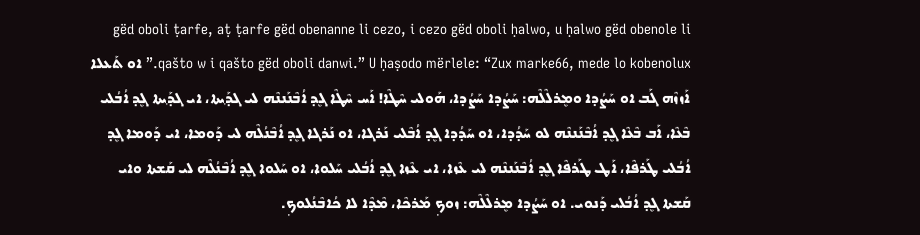gëd oboli ṭarfe, aṭ ṭarfe gëd obenanne li cezo, i cezo gëd oboli ḥalwo, u ḥalwo gëd obenole li qašto w i qašto gëd oboli danwi.” U ḥaṣodo mërlele: “Zux marke66, mede lo kobenolux.” ܐܘ ܬܰܥܠܐ ܐܰܙܙܶܗ ܓܰܒ ܐܘ ܚܰܨܳܕܐ ܘܡܷܪܠܶܠܶܗ: ܚܰܨܳܕܐ ܚܰܨܳܕܐ، ܗܰܘܠܝ ܚܶܛܶܐ! ܐܰܚ ܚܶܛܶܐ ܓܷܕ ܐܳܒܶܢܰܢܢܶܗ ܠܝ ܓܕ݂ܰܝܬܐ، ܐܝ ܓܕ݂ܰܝܬܐ ܓܷܕ ܐܳܒܳܠܝ ܒܶܥܶܐ، ܐܰܒ ܒܶܥܶܐ ܓܷܕ ܐܳܒܶܢܰܢܢܶܗ ܠܘ ܚܰܕܳܕܐ، ܐܘ ܚܰܕܳܕܐ ܓܷܕ ܐܳܒܶܠܝ ܢܰܪܓܐ، ܐܘ ܢܰܪܓܐ ܓܷܕ ܐܳܒܶܢܳܠܶܗ ܠܝ ܕܰܘܡܐ، ܐܝ ܕܰܘܡܐ ܓܷܕ ܐܳܒܳܠܝ ܛܰܪܦܶܐ، ܐܰܛ ܛܰܪܦܶܐ ܓܷܕ ܐܳܒܶܢܰܢܢܶܗ ܠܝ ܥܶܙܐ، ܐܝ ܥܶܙܐ ܓܷܕ ܐܳܒܳܠܝ ܚܰܠܘܐ، ܐܘ ܚܰܠܘܐ ܓܷܕ ܐܳܒܶܢܳܠܶܗ ܠܝ ܩܰܫܬܐ ܘܐܝ ܩܰܫܬܐ ܓܷܕ ܐܳܒܳܠܝ ܕܰܢܘܝ. ܐܘ ܚܰܨܳܕܐ ܡܷܪܠܶܠܶܗ: ܙܘܟ݂ ܡܰܪܟܶܐ، ܡܶܕܶܐ ܠܐ ܟܳܐܒܶܢܳܠܘܟ݂.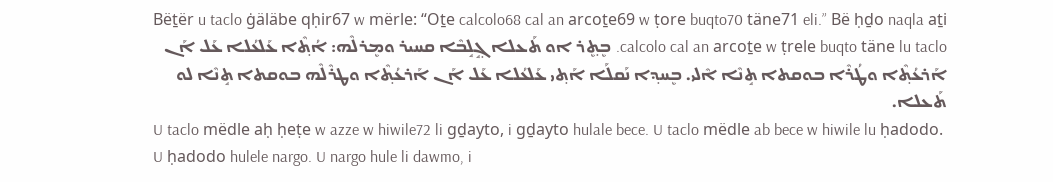Bëṯër u taclo ġäläbe qḥir67 w mërle: “Oṯe calcolo68 cal an arcoṯe69 w ṭore buqto70 täne71 eli.” Bë ḥḏo naqla aṯi calcolo cal an arcoṯe w ṭrele buqto täne lu taclo. ܒܷܬ݂ܷܪ ܐܘ ܬܰܥܠܐ ܓ݂ܱܠܱܒܶܐ ܩܚܝܪ ܘܡܷܪܠܶܗ: ܐܳܬ݂ܶܐ ܥܰܠܥܳܠܐ ܥܰܠ ‌ܐܰܢ ܐܰܪܥܳܬ݂ܶܐ ܘܛܳܪܶܐ ܒܘܩܬܐ ܬܱܢܶܐ ܐܶܠܝ. ܒܷܚܕ݂ܐ ܢܰܩܠܰܐ ܐܰܬ݂ܝ ܥܰܠܥܳܠܐ ܥܰܠ ‌ܐܰܢ ܐܰܪܥܳܬ݂ܶܐ ܘܛܪܶܠܶܗ ܒܘܩܬܐ ܬܱܢܶܐ ܠܘ ܬܰܥܠܐ.
U taclo mëdle aḥ ḥeṭe w azze w hiwile72 li gḏayto, i gḏayto hulale bece. U taclo mëdle ab bece w hiwile lu ḥadodo. U ḥadodo hulele nargo. U nargo hule li dawmo, i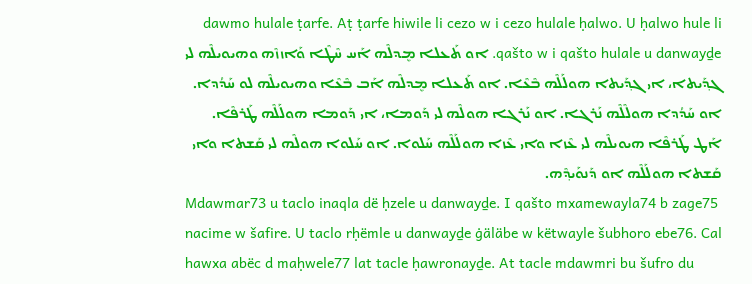dawmo hulale ṭarfe. Aṭ ṭarfe hiwile li cezo w i cezo hulale ḥalwo. U ḥalwo hule li qašto w i qašto hulale u danwayḏe. ܐܘ ܬܰܥܠܐ ܡܷܕܠܶܗ ܐܰܚ ܚܶܛܶܐ ܘܰܐܙܙܶܗ ܘܗܝܘܝܠܶܗ ܠܝ ܓܕ݂ܰܝܬܐ، ܐܝ ܓܕ݂ܰܝܬܐ ܗܘܠܰܠܶܗ ܒܶܥܶܐ. ܐܘ ܬܰܥܠܐ ܡܷܕܠܶܗ ܐܰܒ ܒܶܥܶܐ ܘܗܝܘܝܠܶܗ ܠܘ ܚܰܕܳܕܐ. ܐܘ ܚܰܕܳܕܐ ܗܘܠܶܠܶܗ ܢܰܪܓܐ. ܐܘ ܢܰܪܓܐ ܗܘܠܶܗ ܠܝ ܕܰܘܡܐ، ܐܝ ܕܰܘܡܐ ܗܘܠܰܠܶܗ ܛܰܪܦܶܐ. ܐܰܛ ܛܰܪܦܶܐ ܗܝܘܝܠܶܗ ܠܝ ܥܶܙܐ ܘܐܝ ܥܶܙܐ ܗܘܠܰܠܶܗ ܚܰܠܘܐ. ܐܘ ܚܰܠܘܐ ܗܘܠܶܗ ܠܝ ܩܰܫܬܐ ܘܐܝ ܩܰܫܬܐ ܗܘܠܰܠܶܗ ܐܘ ܕܰܢܘܰܝܕ݂ܶܗ.
Mdawmar73 u taclo inaqla dë ḥzele u danwayḏe. I qašto mxamewayla74 b zage75 nacime w šafire. U taclo rḥëmle u danwayḏe ġäläbe w këtwayle šubhoro ebe76. Cal hawxa abëc d maḥwele77 lat tacle ḥawronayḏe. At tacle mdawmri bu šufro du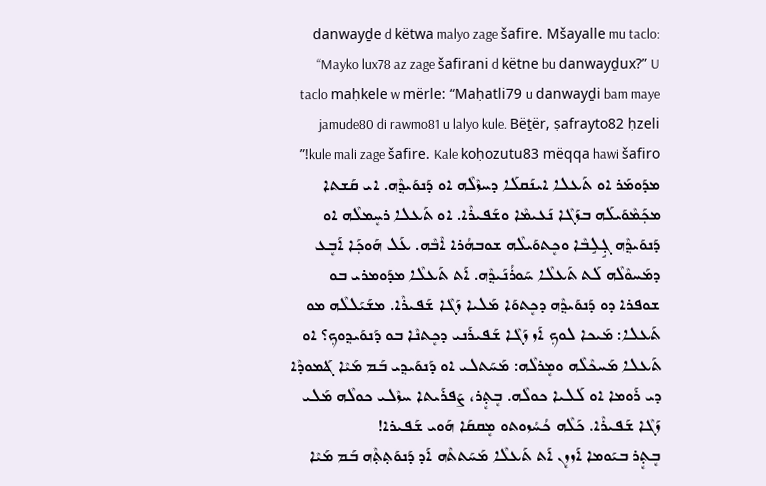danwayḏe d këtwa malyo zage šafire. Mšayalle mu taclo: “Mayko lux78 az zage šafirani d këtne bu danwayḏux?” U taclo maḥkele w mërle: “Maḥatli79 u danwayḏi bam maye jamude80 di rawmo81 u lalyo kule. Bëṯër, ṣafrayto82 ḥzeli kule mali zage šafire. Kale koḥozutu83 mëqqa hawi šafiro!” ܡܕܰܘܡܰܪ ܐܘ ܬܰܥܠܐ ܐܝܢܰܩܠܰܐ ܕܚܙܶܠܶܗ ܐܘ ܕܰܢܘܰܝܕ݂ܶܗ. ܐܝ ܩܰܫܬܐ ܡܟ݂ܰܡܶܘܰܝܠܰܗ ܒܙܰܓܶܐ ܢܰܥܝܡܶܐ ܘܫܰܦܝܪܶܐ. ܐܘ ܬܰܥܠܐ ܪܚܷܡܠܶܗ ܐܘ ܕܰܢܘܰܝܕ݂ܶܗ ܓ݂ܱܠܱܒܶܐ ܘܟܷܬܘܰܝܠܶܗ ܫܘܒܗܳܪܐ ܐܶܒܶܗ. ܥܰܠ ܗܰܘܟ݂ܰܐ ܐܰܒܷܥ ܕܡܰܚܘܶܠܶܗ ܠܰܬ ܬܰܥܠܶܐ ܚܰܘܪܳܢܰܝܕ݂ܶܗ. ܐܰܬ ܬܰܥܠܶܐ ܡܕܰܘܡܪܝ ܒܘ ܫܘܦܪܐ ܕܘ ܕܰܢܘܰܝܕ݂ܶܗ ܕܟܷܬܘܰܐ ܡܰܠܝܐ ܙܰܓܶܐ ܫܰܦܝܪܶܐ. ܡܫܰܝܰܠܠܶܗ ܡܘ ܬܰܥܠܐ: ܡܰܝܟܐ ܠܘܟ݂ ܐܰܙ ܙܰܓܶܐ ܫܰܦܝܪܰܢܝ ܕܟܷܬܢܶܐ ܒܘ ܕܰܢܘܰܝܕ݂ܘܟ݂؟ ܐܘ ܬܰܥܠܐ ܡܰܚܟܶܠܶܗ ܘܡܷܪܠܶܗ: ܡܰܚܰܬܠܝ ܐܘ ܕܰܢܘܰܝܕ݂ܝ ܒܰܡ ܡܰܝܶܐ ܔܰܡܘܕܶܐ ܕܝ ܪܰܘܡܐ ܐܘ ܠܰܠܝܐ ܟܘܠܶܗ. ܒܷܬ݂ܷܪ، ܨܰܦܪܰܝܬܐ ܚܙܶܠܝ ܟܘܠܶܗ ܡܰܠܝ ܙܰܓܶܐ ܫܰܦܝܪܶܐ. ܟܰܠܶܗ ܟܳܚܳܙܘܬܘ ܡܷܩܩܰܐ ܗܰܘܝ ܫܰܦܝܪܐ!
ܒܷܬ݂ܷܪ ܒܝܰܘܡܐ ܐܰܙܙܷܢ ܐܰܬ ܬܰܥܠܶܐ ܡܰܚܰܬܬܶܗ ܐܰܕ ܕܰܢܘܰܬ݂ܬ݂ܶܗ ܒܰܡ ܡܰܝܶܐ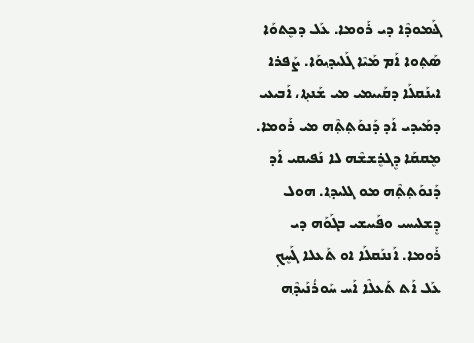ܔܰܡܘܕܶܐ ܕܝ ܪܰܘܡܐ. ܥܰܠ ܕܟܷܬܘܰܐ ܣܰܬ݂ܘܐ ܐܰܡ ܡܰܝܶܐ ܓܰܠܝܕ݂ܝܘܰܐ. ܨܰܦܪܐ ܐܝܢܰܩܠܰܐ ܕܩܰܝܝܡܝ ܡܝ ܫܰܢܬ݂ܐ، ܐܰܒܝܥܝ ܕܡܰܝܕܝ ܐܰܕ ܕܰܢܘܰܬ݂ܬ݂ܶܗ ܡܝ ܪܰܘܡܐ. ܡܷܩܩܰܐ ܕܷܓܪܷܫܫܶܗ ܠܐ ܢܰܦܝܩܝ ܐܰܕ ܕܰܢܘܰܬ݂ܬ݂ܶܗ ܡܘ ܓܠܝܕ݂ܐ. ܗܘܠ ܕܷܫܠܝܚܝ ܘܦܰܝܝܫܝ ܒܓܰܘܰܗ ܕܝ ܪܰܘܡܐ. ܐܰܢܢܰܩܠܰܐ ܐܘ ܬܰܥܠܐ ܓܰܚܷܟ݂ ܥܰܠ ‌ܐܰܬ ܬܰܥܠܶܐ ܐܰܚ ܚܰܘܪܳܢܰܝܕ݂ܶܗ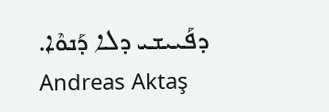ܕܦܰܝܝܫܝ ܕܠܐ ܕܰܢܘܶܐ.
Andreas Aktaş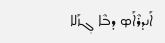ܐܰܢܕܪܶܐܰܤ ܕܒܶܐ ܓ݂ܙܰܠܐ